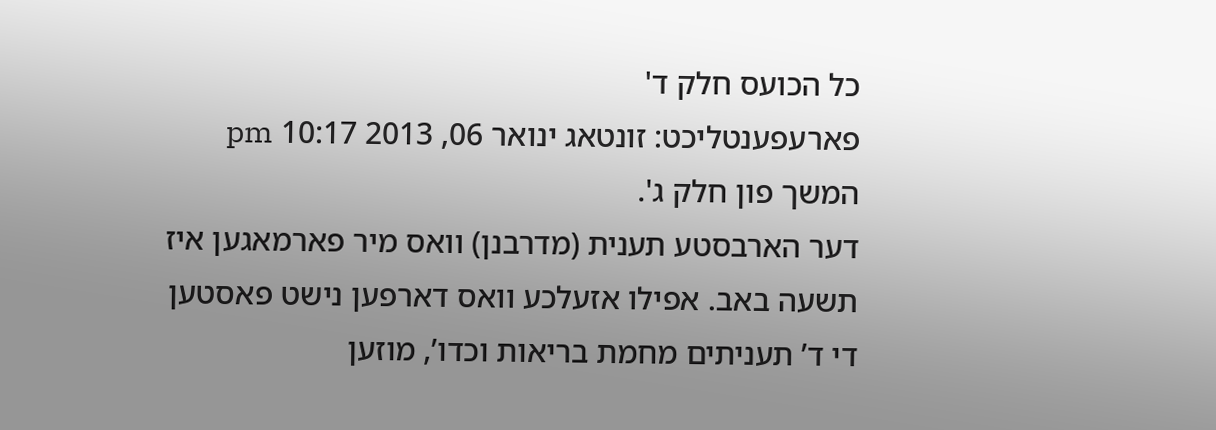כל הכועס חלק ד'
פארעפענטליכט: זונטאג ינואר 06, 2013 10:17 pm
המשך פון חלק ג'.
דער הארבסטע תענית (מדרבנן) וואס מיר פארמאגען איז תשעה באב. אפילו אזעלכע וואס דארפען נישט פאסטען די ד’ תעניתים מחמת בריאות וכדו’, מוזען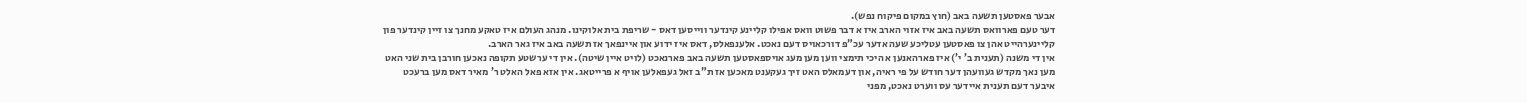אבער פאסטען תשעה באב (חוץ במקום פיקוח נפש).
דער טעם פארוואס תשעה באב איז אזוי הארב איז א דבר פשוט וואס אפילו קליינע קינדער ווייסען דאס - שריפת בית אלוקינו. מנהג העולם איז טאקע מחנך צו זיין קינדער פון קליינערהייט אהן צו פאסטען עטליכע שעה אדער עכ”פ דורכאויס דעם נאכט. אלענפאלס, דאס איז ידוע און איינפאך אז תשעה באב איז גאר הארב.
אין די משנה (תענית ב’ י’) איז פארהאנען א היכי תימצי ווען מען מעג אויספאסטען תשעה באב פארנאכט (לויט איין שיטה). אין די ערשטע תקופה נאכען חורבן בית שני האט מען נאך מקדש געוועהן דער חודש על פי ראיה, און דעמאלס האט זיך געקענט מאכען אז ת”ב זאל געפאלען אויף א פרייטאג. אין אזא פאל האלט ר’ מאיר דאס מען ברעכט איבער דעם תענית איידער עס ווערט נאכט, מפני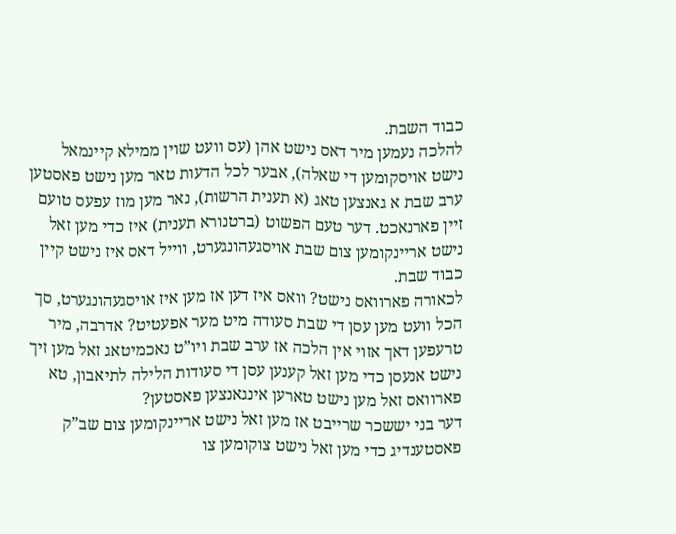כבוד השבת.
להלכה נעמען מיר דאס נישט אהן (עס וועט שוין ממילא קיינמאל נישט אויסקומען די שאלה), אבער לכל הדעות טאר מען נישט פאסטען ערב שבת א גאנצען טאג (א תענית הרשות), נאר מען מוז עפעס טועם זיין פארנאכט. דער טעם הפשוט (ברטנורא תענית) איז כדי מען זאל נישט אריינקומען צום שבת אויסגעהונגערט, ווייל דאס איז נישט קיין כבוד שבת.
לכאורה פארוואס נישט? וואס איז דען אז מען איז אויסגעהונגערט, סך הכל וועט מען עסן די שבת סעודה מיט מער אפעטיט? אדרבה, מיר טרעפען דאך אזוי אין הלכה אז ערב שבת ויו”ט נאכמיטאג זאל מען זיך נישט אנעסן כדי מען זאל קענען עסן די סעודות הלילה לתיאבון, טא פארוואס זאל מען נישט טארען אינגאנצען פאסטען?
דער בני יששכר שרייבט אז מען זאל נישט אריינקומען צום שב”ק פאסטענדיג כדי מען זאל נישט צוקומען צו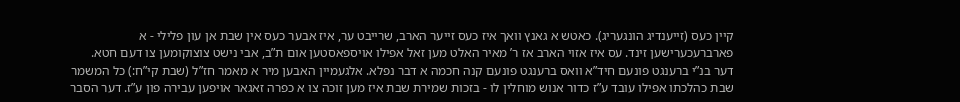קיין כעס (זייענדיג הונגעריג). כאטש א גאנץ וואך איז כעס זייער הארב, שרייבט ער, איז אבער כעס אין שבת אן עון פלילי - א פארברעכערישען זינד. עס איז אזוי הארב אז ר’ מאיר האלט מען זאל אפילו אויספאסטען אום ת”ב, אבי נישט צוצוקומען צו דעם חטא.
דער בנ”י ברענגט פונעם חיד”א וואס ברענגט פונעם קנה חכמה א דבר נפלא. אלגעמיין האבען מיר א מאמר חז”ל (שבת קי”ח:) כל המשמר שבת כהלכתו אפילו עובד ע”ז כדור אנוש מוחלין לו - בזכות שמירת שבת איז מען זוכה צו א כפרה זאגאר אויפען עבירה פון ע”ז. דער הסבר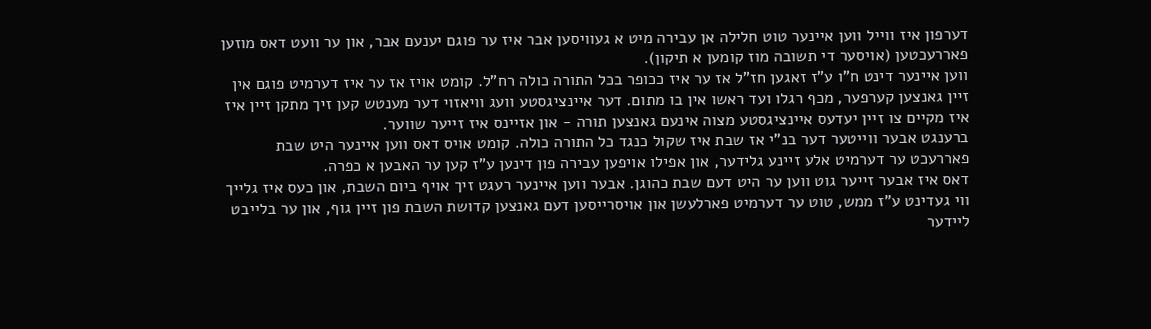דערפון איז ווייל ווען איינער טוט חלילה אן עבירה מיט א געוויסען אבר איז ער פוגם יענעם אבר, און ער וועט דאס מוזען פאררעכטען (אויסער די תשובה מוז קומען א תיקון).
ווען איינער דינט ח”ו ע”ז זאגען חז”ל אז ער איז ככופר בכל התורה כולה רח”ל. קומט אויז אז ער איז דערמיט פוגם אין זיין גאנצען קערפער, מכף רגלו ועד ראשו אין בו מתום. דער איינציגסטע וועג וויאזוי דער מענטש קען זיך מתקן זיין איז איז מקיים צו זיין יעדעס איינציגסטע מצוה אינעם גאנצען תורה - און אזיינס איז זייער שווער.
ברענגט אבער ווייטער דער בנ”י אז שבת איז שקול כנגד כל התורה כולה. קומט אויס דאס ווען איינער היט שבת פאררעכט ער דערמיט אלע זיינע גלידער, און אפילו אויפען עבירה פון דינען ע”ז קען ער האבען א כפרה.
דאס איז אבער זייער גוט ווען ער היט דעם שבת כהוגן. אבער ווען איינער רעגט זיך אויף ביום השבת, און כעס איז גלייך ווי געדינט ע”ז ממש, טוט ער דערמיט פארלעשן און אויסרייסען דעם גאנצען קדושת השבת פון זיין גוף, און ער בלייבט ליידער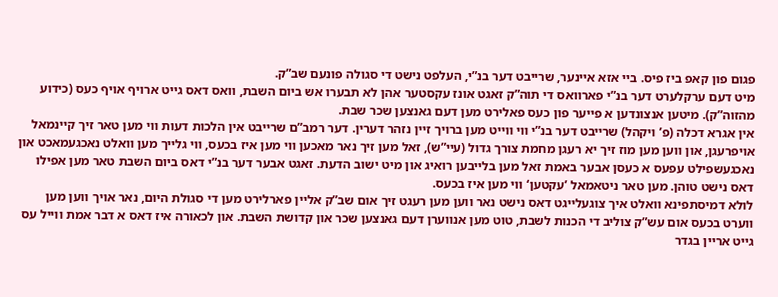פגום פון קאפ ביז פיס. ביי אזא איינער, שרייבט דער בנ”י, העלפט נישט די סגולה פונעם שב”ק.
מיט דעם ערקלערט דער בנ”י פארוואס די תוה”ק זאגט אונז עקסטער אהן לא תבערו אש ביום השבת, וואס דאס גייט ארויף אויף כעס (כידוע מהזוה”ק). מיטען אנצונדען א פייער פון כעס פאלירט מען דעם גאנצען שכר שבת.
אין אגרא דכלה (פ’ ויקהל) שרייבט דער בנ”י ווי ווייט מען ברויך זיין נזהר דערין. דער רמב”ם שרייבט אין הלכות דעות ווי מען טאר זיך קיינמאל אויפרעגן, און ווען מען מוז זיך יא רעגן מחמת צורך גדול (עיי”ש), זאל מען זיך נאר מאכען ווי מען איז בכעס, ווי גלייך מען וואלט נאכגעמאכט און נאכגעשפילט עפעס א כעסן אבער באמת זאל מען בלייבען רואיג און מיט ישוב הדעת. זאגט אבער דער בנ”י דאס ביום השבת טאר מען אפילו דאס נישט טוהן. מען טאר ניטאמאל ’עקטען‘ ווי מען איז בכעס.
לולא דמיסתפינא וואלט איך צוגעלייגט דאס נישט נאר ווען מען רעגט זיך אום שב”ק אליין פארלירט מען די סגולת היום, נאר אויך ווען מען ווערט בכעס אום עש”ק צוליב די הכנות לשבת, טוט מען אנווערן דעם גאנצען שכר און קדושת השבת. און לכאורה איז דאס א דבר אמת ווייל עס גייט אריין בגדר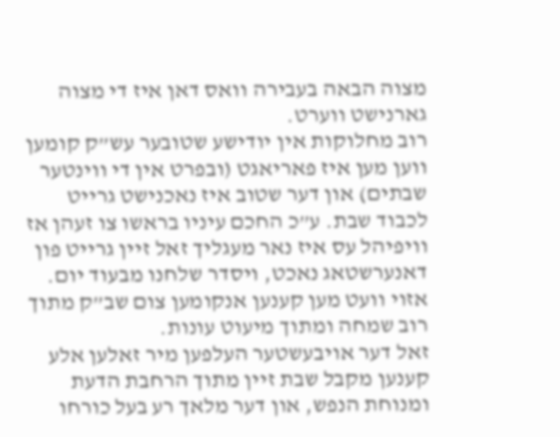מצוה הבאה בעבירה וואס דאן איז די מצוה גארנישט ווערט.
רוב מחלוקות אין יודישע שטובער עש”ק קומען ווען מען איז פאריאגט (ובפרט אין די ווינטער שבתים) און דער שטוב איז נאכנישט גרייט לכבוד שבת. ע”כ החכם עיניו בראשו צו זעהן אז וויפיהל עס איז נאר מעגליך זאל זיין גרייט פון דאנערשטאג נאכט, ויסדר שלחנו מבעוד יום. אזוי וועט מען קענען אנקומען צום שב”ק מתוך רוב שמחה ומתוך מיעוט עונות.
זאל דער אויבעשטער העלפען מיר זאלען אלע קענען מקבל שבת זיין מתוך הרחבת הדעת ומנוחת הנפש, און דער מלאך רע בעל כורחו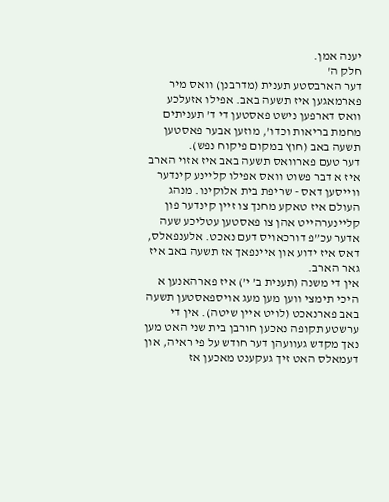יענה אמן.
חלק ה'
דער הארבסטע תענית (מדרבנן) וואס מיר פארמאגען איז תשעה באב. אפילו אזעלכע וואס דארפען נישט פאסטען די ד’ תעניתים מחמת בריאות וכדו’, מוזען אבער פאסטען תשעה באב (חוץ במקום פיקוח נפש).
דער טעם פארוואס תשעה באב איז אזוי הארב איז א דבר פשוט וואס אפילו קליינע קינדער ווייסען דאס - שריפת בית אלוקינו. מנהג העולם איז טאקע מחנך צו זיין קינדער פון קליינערהייט אהן צו פאסטען עטליכע שעה אדער עכ”פ דורכאויס דעם נאכט. אלענפאלס, דאס איז ידוע און איינפאך אז תשעה באב איז גאר הארב.
אין די משנה (תענית ב’ י’) איז פארהאנען א היכי תימצי ווען מען מעג אויספאסטען תשעה באב פארנאכט (לויט איין שיטה). אין די ערשטע תקופה נאכען חורבן בית שני האט מען נאך מקדש געוועהן דער חודש על פי ראיה, און דעמאלס האט זיך געקענט מאכען אז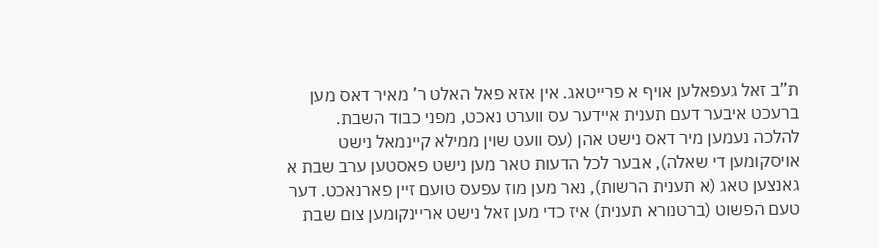ת”ב זאל געפאלען אויף א פרייטאג. אין אזא פאל האלט ר’ מאיר דאס מען ברעכט איבער דעם תענית איידער עס ווערט נאכט, מפני כבוד השבת.
להלכה נעמען מיר דאס נישט אהן (עס וועט שוין ממילא קיינמאל נישט אויסקומען די שאלה), אבער לכל הדעות טאר מען נישט פאסטען ערב שבת א גאנצען טאג (א תענית הרשות), נאר מען מוז עפעס טועם זיין פארנאכט. דער טעם הפשוט (ברטנורא תענית) איז כדי מען זאל נישט אריינקומען צום שבת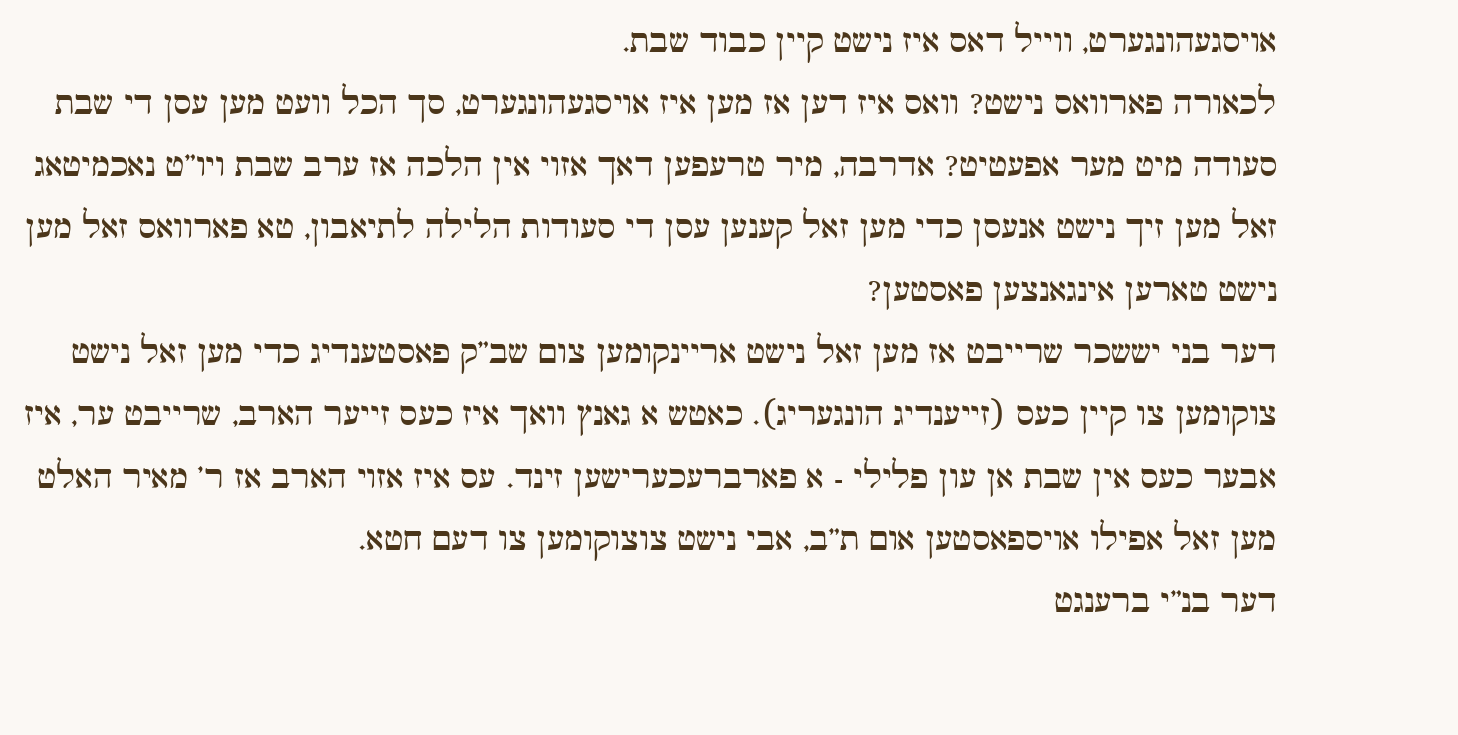אויסגעהונגערט, ווייל דאס איז נישט קיין כבוד שבת.
לכאורה פארוואס נישט? וואס איז דען אז מען איז אויסגעהונגערט, סך הכל וועט מען עסן די שבת סעודה מיט מער אפעטיט? אדרבה, מיר טרעפען דאך אזוי אין הלכה אז ערב שבת ויו”ט נאכמיטאג זאל מען זיך נישט אנעסן כדי מען זאל קענען עסן די סעודות הלילה לתיאבון, טא פארוואס זאל מען נישט טארען אינגאנצען פאסטען?
דער בני יששכר שרייבט אז מען זאל נישט אריינקומען צום שב”ק פאסטענדיג כדי מען זאל נישט צוקומען צו קיין כעס (זייענדיג הונגעריג). כאטש א גאנץ וואך איז כעס זייער הארב, שרייבט ער, איז אבער כעס אין שבת אן עון פלילי - א פארברעכערישען זינד. עס איז אזוי הארב אז ר’ מאיר האלט מען זאל אפילו אויספאסטען אום ת”ב, אבי נישט צוצוקומען צו דעם חטא.
דער בנ”י ברענגט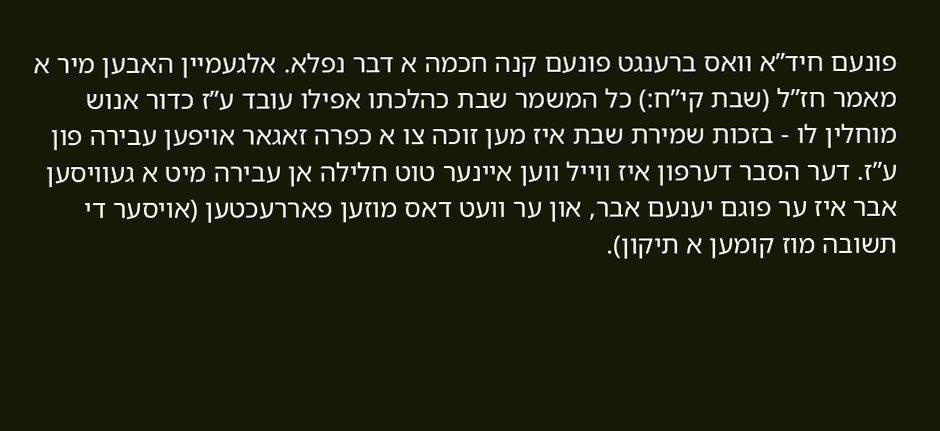פונעם חיד”א וואס ברענגט פונעם קנה חכמה א דבר נפלא. אלגעמיין האבען מיר א מאמר חז”ל (שבת קי”ח:) כל המשמר שבת כהלכתו אפילו עובד ע”ז כדור אנוש מוחלין לו - בזכות שמירת שבת איז מען זוכה צו א כפרה זאגאר אויפען עבירה פון ע”ז. דער הסבר דערפון איז ווייל ווען איינער טוט חלילה אן עבירה מיט א געוויסען אבר איז ער פוגם יענעם אבר, און ער וועט דאס מוזען פאררעכטען (אויסער די תשובה מוז קומען א תיקון).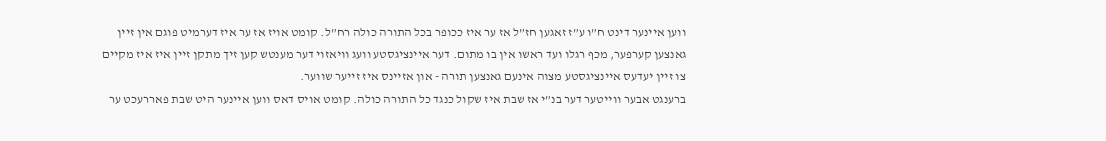ווען איינער דינט ח”ו ע”ז זאגען חז”ל אז ער איז ככופר בכל התורה כולה רח”ל. קומט אויז אז ער איז דערמיט פוגם אין זיין גאנצען קערפער, מכף רגלו ועד ראשו אין בו מתום. דער איינציגסטע וועג וויאזוי דער מענטש קען זיך מתקן זיין איז איז מקיים צו זיין יעדעס איינציגסטע מצוה אינעם גאנצען תורה - און אזיינס איז זייער שווער.
ברענגט אבער ווייטער דער בנ”י אז שבת איז שקול כנגד כל התורה כולה. קומט אויס דאס ווען איינער היט שבת פאררעכט ער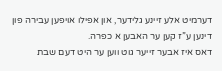דערמיט אלע זיינע גלידער, און אפילו אויפען עבירה פון דינען ע”ז קען ער האבען א כפרה.
דאס איז אבער זייער גוט ווען ער היט דעם שבת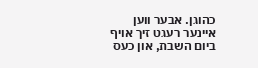כהוגן. אבער ווען איינער רעגט זיך אויף ביום השבת, און כעס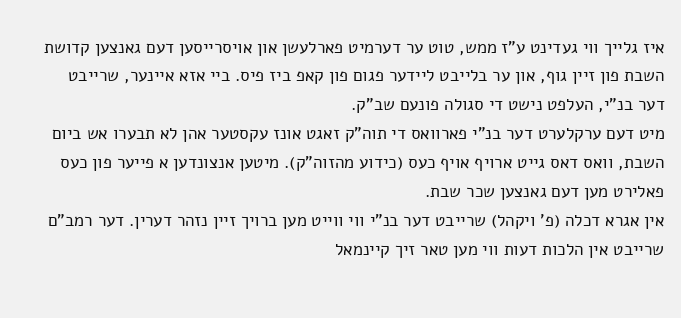איז גלייך ווי געדינט ע”ז ממש, טוט ער דערמיט פארלעשן און אויסרייסען דעם גאנצען קדושת השבת פון זיין גוף, און ער בלייבט ליידער פגום פון קאפ ביז פיס. ביי אזא איינער, שרייבט דער בנ”י, העלפט נישט די סגולה פונעם שב”ק.
מיט דעם ערקלערט דער בנ”י פארוואס די תוה”ק זאגט אונז עקסטער אהן לא תבערו אש ביום השבת, וואס דאס גייט ארויף אויף כעס (כידוע מהזוה”ק). מיטען אנצונדען א פייער פון כעס פאלירט מען דעם גאנצען שכר שבת.
אין אגרא דכלה (פ’ ויקהל) שרייבט דער בנ”י ווי ווייט מען ברויך זיין נזהר דערין. דער רמב”ם שרייבט אין הלכות דעות ווי מען טאר זיך קיינמאל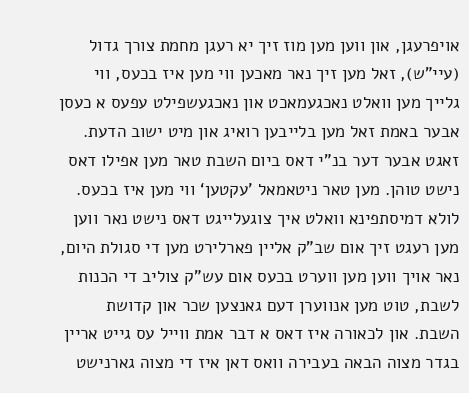אויפרעגן, און ווען מען מוז זיך יא רעגן מחמת צורך גדול (עיי”ש), זאל מען זיך נאר מאכען ווי מען איז בכעס, ווי גלייך מען וואלט נאכגעמאכט און נאכגעשפילט עפעס א כעסן אבער באמת זאל מען בלייבען רואיג און מיט ישוב הדעת. זאגט אבער דער בנ”י דאס ביום השבת טאר מען אפילו דאס נישט טוהן. מען טאר ניטאמאל ’עקטען‘ ווי מען איז בכעס.
לולא דמיסתפינא וואלט איך צוגעלייגט דאס נישט נאר ווען מען רעגט זיך אום שב”ק אליין פארלירט מען די סגולת היום, נאר אויך ווען מען ווערט בכעס אום עש”ק צוליב די הכנות לשבת, טוט מען אנווערן דעם גאנצען שכר און קדושת השבת. און לכאורה איז דאס א דבר אמת ווייל עס גייט אריין בגדר מצוה הבאה בעבירה וואס דאן איז די מצוה גארנישט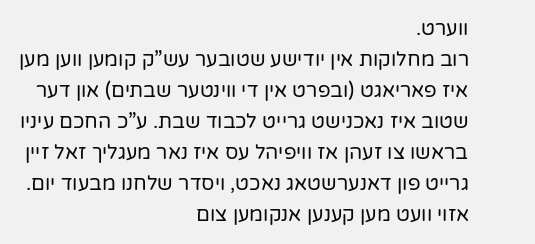ווערט.
רוב מחלוקות אין יודישע שטובער עש”ק קומען ווען מען איז פאריאגט (ובפרט אין די ווינטער שבתים) און דער שטוב איז נאכנישט גרייט לכבוד שבת. ע”כ החכם עיניו בראשו צו זעהן אז וויפיהל עס איז נאר מעגליך זאל זיין גרייט פון דאנערשטאג נאכט, ויסדר שלחנו מבעוד יום. אזוי וועט מען קענען אנקומען צום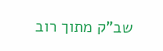שב”ק מתוך רוב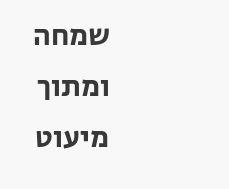שמחה ומתוך מיעוט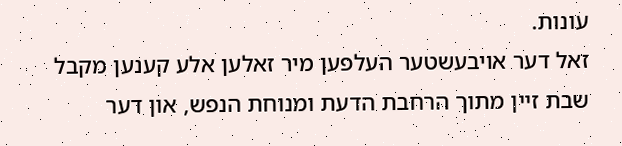עונות.
זאל דער אויבעשטער העלפען מיר זאלען אלע קענען מקבל שבת זיין מתוך הרחבת הדעת ומנוחת הנפש, און דער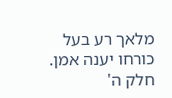מלאך רע בעל כורחו יענה אמן.
חלק ה'